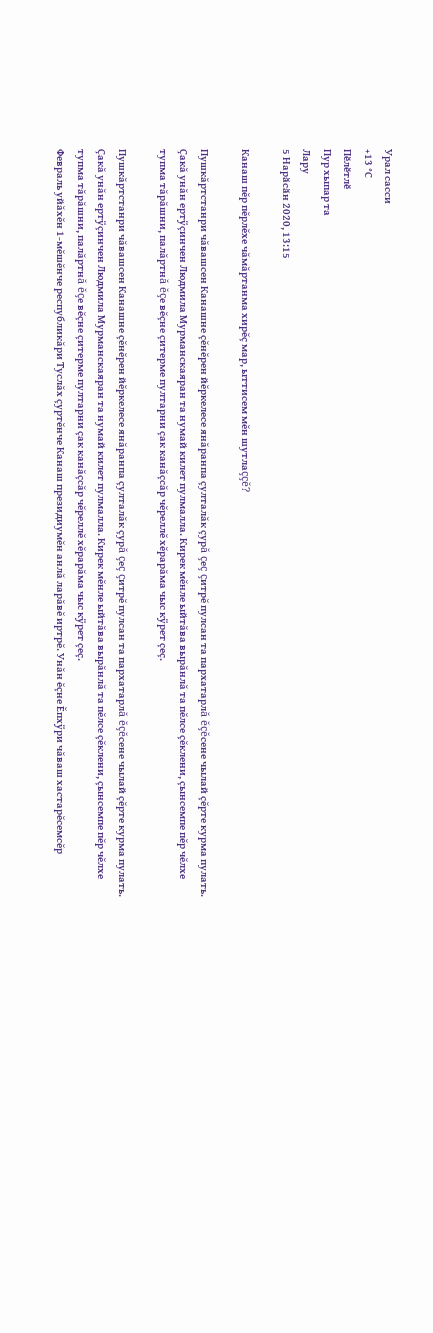Урал сасси
+13 °С
Пӗлӗтлӗ
Пур хыпар та
Лару
5 Нарӑсӑн 2020, 13:15

Канаш пĕр пĕрлĕхе чăмăртанма хирĕç мар, ыттисем мĕн шутлаççĕ?

Пушкăртстанри чăвашсен Канашне çĕнĕрен йĕркелесе янăранпа çулталăк çурă çеç çитрĕ пулсан та пархатарлă ĕçĕсене чылай çĕрте курма пулать. Çакă унăн ертÿçинчен Людмила Мурманскаяран та нумай килет пулмалла. Кирек мĕнле ыйтăва вырăнлă та пĕлсе çĕклени, çынсемпе пĕр чĕлхе тупма тăрăшни, палăртнă ĕçе вĕçне çитерме пултарни çак канăçсăр чĕреллĕ хĕрарăма чыс кÿрет çеç.

Пушкăртстанри чăвашсен Канашне çĕнĕрен йĕркелесе янăранпа çулталăк çурă çеç çитрĕ пулсан та пархатарлă ĕçĕсене чылай çĕрте курма пулать. Çакă унăн ертÿçинчен Людмила Мурманскаяран та нумай килет пулмалла. Кирек мĕнле ыйтăва вырăнлă та пĕлсе çĕклени, çынсемпе пĕр чĕлхе тупма тăрăшни, палăртнă ĕçе вĕçне çитерме пултарни çак канăçсăр чĕреллĕ хĕрарăма чыс кÿрет çеç.
Февраль уйăхĕн 1-мĕшĕнче республикăри Туслăх çуртĕнче Канаш президиумĕн анлă ларăвĕ иртрĕ. Унăн ĕçне Ĕпхÿри чăваш хастарĕсемсĕр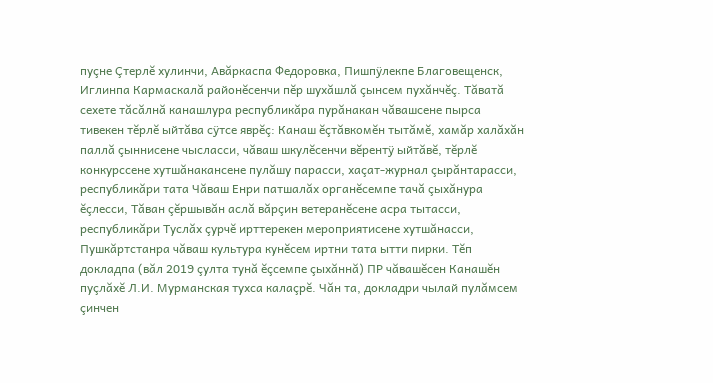пуçне Çтерлĕ хулинчи, Авăркаспа Федоровка, Пишпÿлекпе Благовещенск, Иглинпа Кармаскалă районĕсенчи пĕр шухăшлă çынсем пухăнчĕç. Тăватă сехете тăсăлнă канашлура республикăра пурăнакан чăвашсене пырса тивекен тĕрлĕ ыйтăва сÿтсе яврĕç: Канаш ĕçтăвкомĕн тытăмĕ, хамăр халăхăн паллă çыннисене чысласси, чăваш шкулĕсенчи вĕрентÿ ыйтăвĕ, тĕрлĕ конкурссене хутшăнакансене пулăшу парасси, хаçат-журнал çырăнтарасси, республикăри тата Чăваш Енри патшалăх органĕсемпе тачă çыхăнура ĕçлесси, Тăван çĕршывăн аслă вăрçин ветеранĕсене асра тытасси, республикăри Туслăх çурчĕ ирттерекен мероприятисене хутшăнасси, Пушкăртстанра чăваш культура кунĕсем иртни тата ытти пирки. Тĕп докладпа (вăл 2019 çулта тунă ĕçсемпе çыхăннă) ПР чăвашĕсен Канашĕн пуçлăхĕ Л.И. Мурманская тухса калаçрĕ. Чăн та, докладри чылай пулăмсем çинчен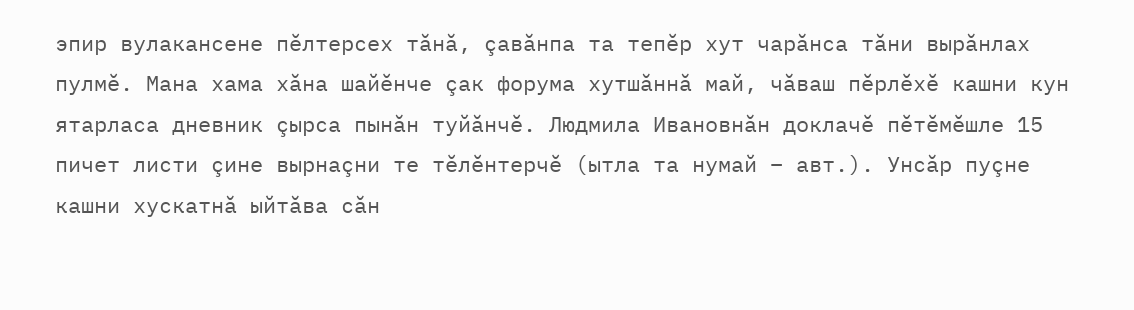эпир вулакансене пĕлтерсех тăнă, çавăнпа та тепĕр хут чарăнса тăни вырăнлах пулмĕ. Мана хама хăна шайĕнче çак форума хутшăннă май, чăваш пĕрлĕхĕ кашни кун ятарласа дневник çырса пынăн туйăнчĕ. Людмила Ивановнăн доклачĕ пĕтĕмĕшле 15 пичет листи çине вырнаçни те тĕлĕнтерчĕ (ытла та нумай – авт.). Унсăр пуçне кашни хускатнă ыйтăва сăн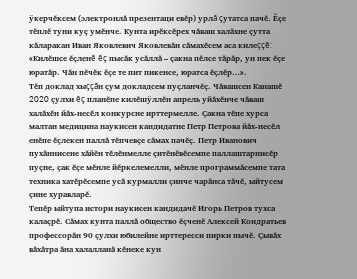ÿкерчĕксем (электронлă презентаци евĕр) урлă çутатса пачĕ. Ĕçе тĕплĕ туни куç умĕнче. Кунта ирĕксĕрех чăваш халăхне çутта кăларакан Иван Яковлевич Яковлевăн сăмахĕсем аса килеççĕ: «Килĕшсе ĕçленĕ ĕç пысăк усăллă – çакна пĕлсе тăрăр, ун пек ĕçе юратăр. Чăн пĕчĕк ĕçе те пит пикенсе, юратса ĕçлĕр…».
Тĕп доклад хыççăн çум докладсем пуçланчĕç. Чăвашсен Канашĕ 2020 çулхи ĕç планĕпе килĕшÿллĕн апрель уйăхĕнче чăваш халăхĕн йăх-несĕл конкурсне ирттермелле. Çакна тĕпе хурса малтан медицина наукисен кандидатне Петр Петрова йăх-несĕл енĕпе ĕçлекен паллă тĕпчевçе сăмах пачĕç. Петр Иванович пухăннисене хăйĕн тĕлĕнмелле çитĕнĕвĕсемпе паллаштарнисĕр пуçне, çак ĕçе мĕнле йĕркелемелли, мĕнле программăсемпе тата техника хатĕрĕсемпе усă курмалли çинче чарăнса тăчĕ, ыйтусем çине хуравларĕ.
Тепĕр ыйтупа истори наукисен кандидачĕ Игорь Петров тухса калаçрĕ. Сăмах кунта паллă общество ĕçченĕ Алексей Кондратьев профессорăн 90 çулхи юбилейне ирттересси пирки пычĕ. Çывăх вăхăтра ăна халалланă кĕнеке кун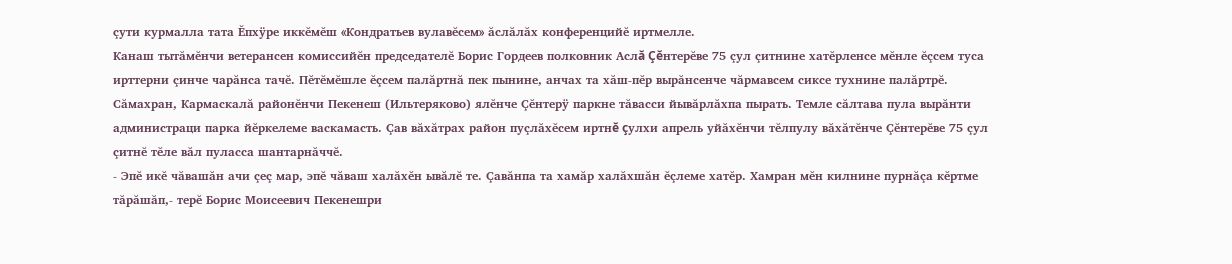çути курмалла тата Ĕпхÿре иккĕмĕш «Кондратьев вулавĕсем» ăслăлăх конференцийĕ иртмелле.
Канаш тытăмĕнчи ветерансен комиссийĕн председателĕ Борис Гордеев полковник Аслă Çĕнтерĕве 75 çул çитнине хатĕрленсе мĕнле ĕçсем туса ирттерни çинче чарăнса тачĕ. Пĕтĕмĕшле ĕçсем палăртнă пек пынине, анчах та хăш-пĕр вырăнсенче чăрмавсем сиксе тухнине палăртрĕ. Сăмахран, Кармаскалă районĕнчи Пекенеш (Ильтеряково) ялĕнче Çĕнтерÿ паркне тăвасси йывăрлăхпа пырать. Темле сăлтава пула вырăнти администраци парка йĕркелеме васкамасть. Çав вăхăтрах район пуçлăхĕсем иртнĕ çулхи апрель уйăхĕнчи тĕлпулу вăхăтĕнче Çĕнтерĕве 75 çул çитнĕ тĕле вăл пуласса шантарнăччĕ.
- Эпĕ икĕ чăвашăн ачи çеç мар, эпĕ чăваш халăхĕн ывăлĕ те. Çавăнпа та хамăр халăхшăн ĕçлеме хатĕр. Хамран мĕн килнине пурнăçа кĕртме тăрăшăп,- терĕ Борис Моисеевич Пекенешри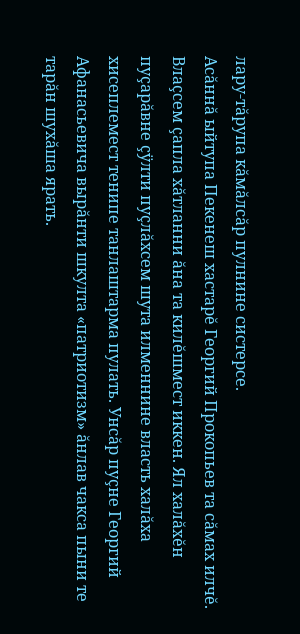лару-тăрупа кăмăлсăр пулнине систерсе.
Асăннă ыйтупа Пекенеш хастарĕ Георгий Прокопьев та сăмах илчĕ. Влаçсем çапла хăтланни ăна та килĕшмест иккен. Ял халăхĕн пуçарăвне çÿлти пуçлăхсем шута илменнине власть халăха хисеплемест тенипе танлаштарма пулать. Унсăр пуçне Георгий Афанасьевича вырăнти шкулта «патриотизм» ăнлав чакса пыни те тарăн шухăша ярать.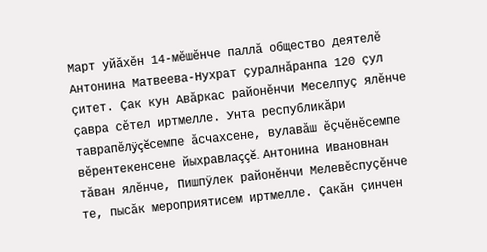Март уйăхĕн 14-мĕшĕнче паллă общество деятелĕ Антонина Матвеева-Нухрат çуралнăранпа 120 çул çитет. Çак кун Авăркас районĕнчи Меселпуç ялĕнче çавра сĕтел иртмелле. Унта республикăри таврапĕлÿçĕсемпе ăсчахсене, вулавăш ĕçчĕнĕсемпе вĕрентекенсене йыхравлаççĕ. Антонина Ивановнан тăван ялĕнче, Пишпÿлек районĕнчи Мелевĕспуçĕнче те, пысăк мероприятисем иртмелле. Çакăн çинчен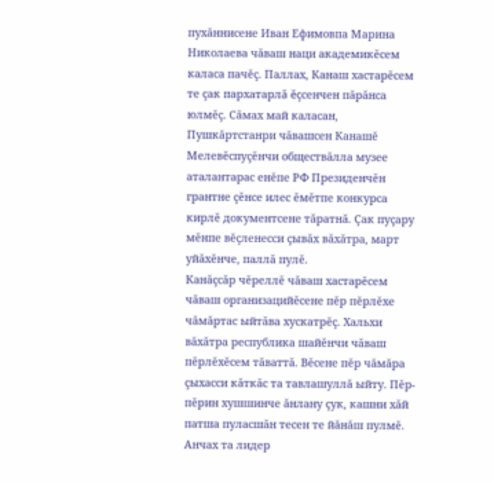пухăннисене Иван Ефимовпа Марина Николаева чăваш наци академикĕсем каласа пачĕç. Паллах, Канаш хастарĕсем те çак пархатарлă ĕçсенчен пăрăнса юлмĕç. Сăмах май каласан, Пушкăртстанри чăвашсен Канашĕ Мелевĕспуçĕнчи обществăлла музее аталантарас енĕпе РФ Президенчĕн грантне çĕнсе илес ĕмĕтпе конкурса кирлĕ документсене тăратнă. Çак пуçару мĕнпе вĕçленесси çывăх вăхăтра, март уйăхĕнче, паллă пулĕ.
Канăçсăр чĕреллĕ чăваш хастарĕсем чăваш организацийĕсене пĕр пĕрлĕхе чăмăртас ыйтăва хускатрĕç. Хальхи вăхăтра республика шайĕнчи чăваш пĕрлĕхĕсем тăваттă. Вĕсене пĕр чăмăра çыхасси кăткăс та тавлашуллă ыйту. Пĕр-пĕрин хушшинче ăнлану çук, кашни хăй патша пуласшăн тесен те йăнăш пулмĕ. Анчах та лидер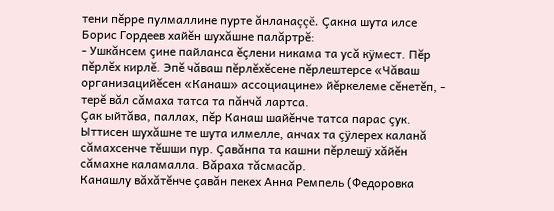тени пĕрре пулмаллине пурте ăнланаççĕ. Çакна шута илсе Борис Гордеев хайĕн шухăшне палăртрĕ:
- Ушкăнсем çине пайланса ĕçлени никама та усă кÿмест. Пĕр пĕрлĕх кирлĕ. Эпĕ чăваш пĕрлĕхĕсене пĕрлештерсе «Чăваш организацийĕсен «Канаш» ассоциацине» йĕркелеме сĕнетĕп, - терĕ вăл сăмаха татса та пăнчă лартса.
Çак ыйтăва, паллах, пĕр Канаш шайĕнче татса парас çук. Ыттисен шухăшне те шута илмелле, анчах та çÿлерех каланă сăмахсенче тĕшши пур. Çавăнпа та кашни пĕрлешÿ хăйĕн сăмахне каламалла. Вăраха тăсмасăр.
Канашлу вăхăтĕнче çавăн пекех Анна Ремпель (Федоровка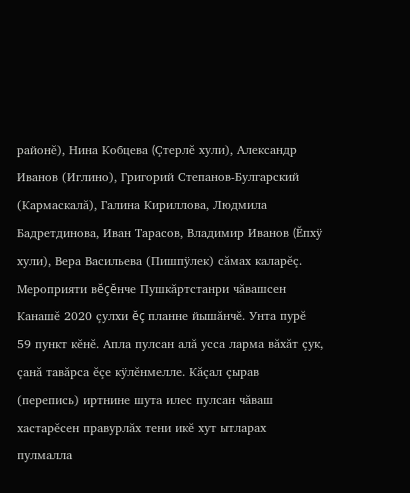районĕ), Нина Кобцева (Çтерлĕ хули), Александр Иванов (Иглино), Григорий Степанов-Булгарский (Кармаскалă), Галина Кириллова, Людмила Бадретдинова, Иван Тарасов, Владимир Иванов (Ĕпхÿ хули), Вера Васильева (Пишпÿлек) сăмах каларĕç.
Мероприяти вĕçĕнче Пушкăртстанри чăвашсен Канашĕ 2020 çулхи ĕç планне йышăнчĕ. Унта пурĕ 59 пункт кĕнĕ. Апла пулсан алă усса ларма вăхăт çук, çанă тавăрса ĕçе кÿлĕнмелле. Кăçал çырав (перепись) иртнине шута илес пулсан чăваш хастарĕсен правурлăх тени икĕ хут ытларах пулмалла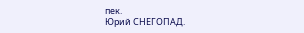пек.
Юрий СНЕГОПАД.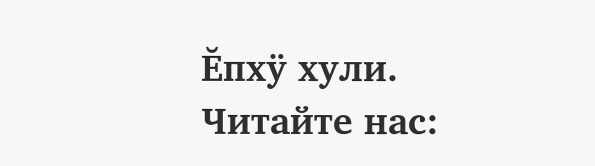Ĕпхÿ хули.
Читайте нас: